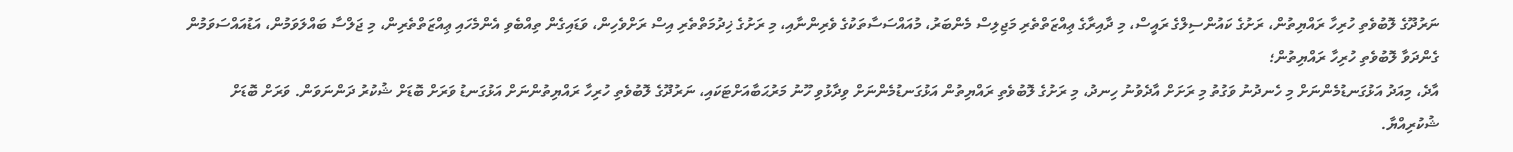ނަރުދޫގެ ލޮބުވެތި ހުރިހާ ރައްޔިތުން، ރަށުގެ ކައުންސިލްގެ ރައީސް، މި ދާއިރާގެ ޢިއްޒަތްތެރި މަޖިލިސް މެންބަރު، މުއައްސަސާތަކުގެ ވެރިންނާއި، މި ރަށުގެ ޚިދުމަތްތެރި އިސް ރަށްވެހިން، ވަޑައިގެން ތިއްބެވި އެންމެހައި ޢިއްޒަތްތެރިން، މި ޖަލްސާ ބައްލަވަމުން، އަޑުއައްސަވަމުން ގެންދަވާ ލޮބުވެތި ހުރިހާ ރައްޔިތުން؛
އާދެ، މިއަދު އަޅުގަނޑުމެންނަށް މި ހެނދުނު ވަގުތު މި ރަށަށް އާދެވުނު ހިނދު، މި ރަށުގެ ލޮބުވެތި ރައްޔިތުން އަޅުގަނޑުމެންނަށް ވިދާޅުވި ހޫނު މަރުޙަބާއަށްޓަކައި، ނަރުދޫގެ ލޮބުވެތި ހުރިހާ ރައްޔިތުންނަށް އަޅުގަނޑު ވަރަށް ބޮޑަށް ޝުކުރު ދަންނަވަން. ވަރަށް ބޮޑަށް ޝުކުރިއްޔާ.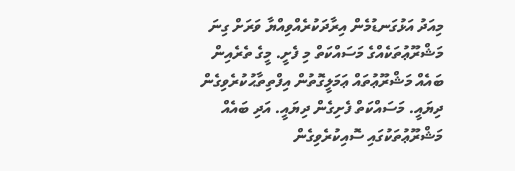މިއަދު އަޅުގަނޑުމެން އިރާދަކުރެއްވިއްޔާ ވަރަށް ގިނަ މަޝްރޫޢުތަކެއްގެ މަސައްކަތް މި ފެށީ. މީގެ ތެރެއިން ބައެއް މަޝްރޫޢުތައް ޢަމަލީގޮތުން އިފްތިތާޙުކުރެވިގެން ދިޔައީ. މަސައްކަތް ފެށިގެން ދިޔައީ. އަދި ބައެއް މަޝްރޫޢުތަކުގައި ސޮއިކުރެވިގެން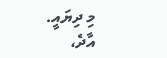މި ދިޔައީ.
އާދެ،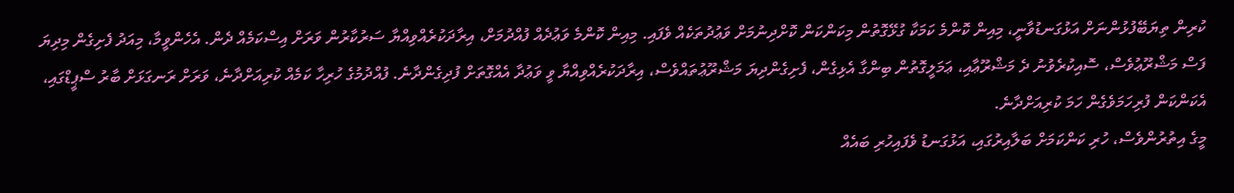ކުރިން ތިޔަބޭފުޅުންނަށް އަޅުގަނޑުވާނީ، މިއިން ކޮންމެ ކަމަކާ ގުޅޭގޮތުން މިކަންކަން ކޮށްދިނުމަށް ވަޢުދުތަކެއް ވެފައި. މިއިން ކޮންމެ ވަޢުދެއް ފުއްދުމަށް، އިރާދަކުރެއްވިއްޔާ ސަރުކާރުން ވަރަށް އިސްކަމެއް ދެން. އެހެންވީމާ، މިއަދު ފެށިގެން މިދިޔަ ފަސް މަޝްރޫޢުވެސް، ސޮއިކުރެވުނު ދެ މަޝްރޫޢާއި، ޢަމަލީގޮތުން ބިންގާ އެޅިގެން، ފެށިގެންދިޔަ މަޝްރޫޢުތައްވެސް، އިރާދަކުރެއްވިއްޔާ ވީ ވަޢުދާ އެއްގޮތަށް ފުދިގެންދާނެ. ފުއްދުމުގެ ހުރިހާ ކަމެއް ކުރިއަށްދާނެ، ވަރަށް ރަނގަޅަށް ބާރު ސްޕީޑްގައި، އެކަންކަން ފުރިހަމަވެގެން ހަމަ ކުރިއަށްދާނެ.
މީގެ އިތުރުންވެސް، ހުރި ކަންކަމަށް ބަލާއިރުގައި، އަޅުގަނޑު ވެފައިހުރި ބައެއް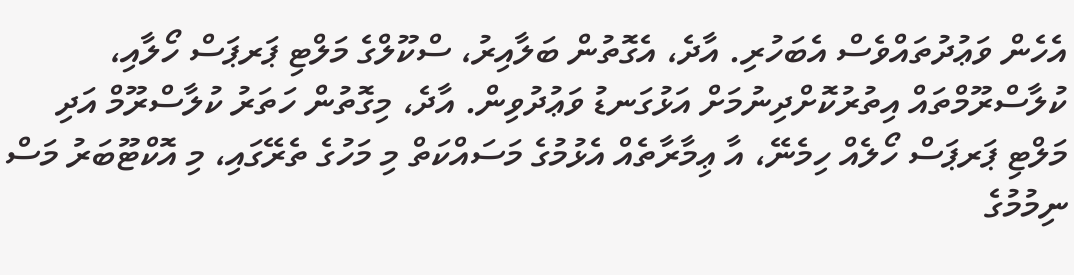އެހެން ވަޢުދުތައްވެސް އެބަހުރި. އާދެ، އެގޮތުން ބަލާއިރު، ސްކޫލްގެ މަލްޓި ޕަރޕަސް ހޯލާއި، ކުލާސްރޫމްތައް އިތުރުކޮށްދިނުމަށް އަޅުގަނޑު ވަޢުދުވިން. އާދެ، މިގޮތުން ހަތަރު ކުލާސްރޫމް އަދި މަލްޓި ޕަރޕަސް ހޯލެއް ހިމެނޭ، އާ ޢިމާރާތެއް އެޅުމުގެ މަސައްކަތް މި މަހުގެ ތެރޭގައި، މި އޮކްޓޫބަރު މަސް ނިމުމުގެ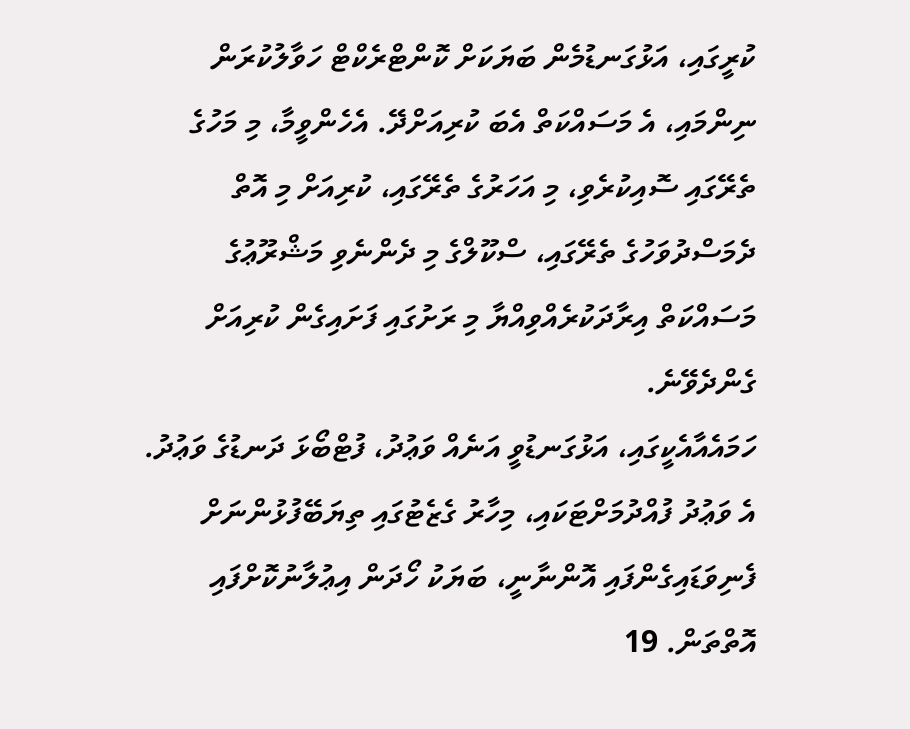ކުރީގައި، އަޅުގަނޑުމެން ބަޔަކަށް ކޮންޓްރެކްޓް ހަވާލުކުރަން ނިންމައި، އެ މަސައްކަތް އެބަ ކުރިއަށްދޭ. އެހެންވީމާ، މި މަހުގެ ތެރޭގައި ސޮއިކުރެވި، މި އަހަރުގެ ތެރޭގައި، ކުރިއަށް މި އޮތް ދެމަސްދުވަހުގެ ތެރޭގައި، ސްކޫލްގެ މި ދެންނެވި މަޝްރޫޢުގެ މަސައްކަތް އިރާދަކުރެއްވިއްޔާ މި ރަށުގައި ފަށައިގެން ކުރިއަށް ގެންދެވޭނެ.
ހަމައެއާއެކީގައި، އަޅުގަނޑުވީ އަނެއް ވަޢުދު، ފުޓްބޯޅަ ދަނޑުގެ ވަޢުދު. އެ ވަޢުދު ފުއްދުމަށްޓަކައި، މިހާރު ގެޒެޓުގައި ތިޔަބޭފުޅުންނަށް ފެނިވަޑައިގެންފައި އޮންނާނީ، ބަޔަކު ހޯދަން އިޢުލާނުކޮށްފައި އޮތްތަން. 19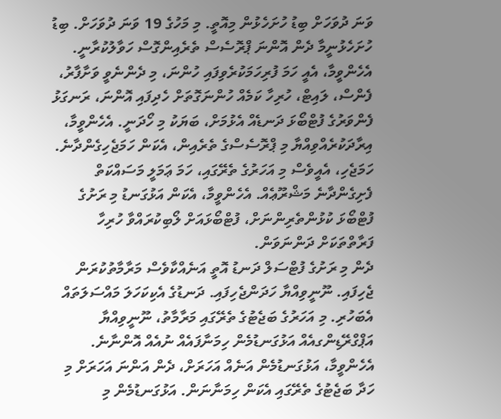ވަނަ ދުވަހަށް ބިޑު ހުށަހެޅުން މިއޮތީ. މި މަހުގެ 19 ވަނަ ދުވަހަށް. ބިޑު ހުށަހެޅުނީމާ ދެން އޮންނަ ޕްރޮސެސް ތެރެއިންގޮސް ހަވާލުކުރާނީ. އެހެންވީމާ، އެއީ ހަމަ ފުރިހަމަކުރެވިފައި ހުންނަ، މި ދެންނެވީ ވަށާފާރު، ފެންސް، ލައިޓް، ހުރިހާ ކަމެއް ހުންނަގޮތަށް ހެދިފައި އޮންނަ، ރަނގަޅު ފެންވަރުގެ ފުޓްބޯޅަ ދަނޑެއް އެޅުމަށް، ބަޔަކު މި ހޯދަނީ. އެހެންވީމާ، އިރާދަކުރެއްވިއްޔާ މި ޕްރޮސެސްގެ ތެރެއިން، އެކަން ހަމަޖެހިގެންދާނެ. ހަމަޖެހި، އެއީވެސް މި އަހަރުގެ ތެރޭގައި، ހަމަ ޢަމަލީ މަސައްކަތް ފެށިގެންދާނެ މަޝްރޫޢެއް. އެހެންވީމާ، އެކަން އަޅުގަނޑު މި ރަށުގެ ފުޓްބޯޅަ ކުޅުންތެރިންނަށް، ފުޓްބޯޅައަށް ލޯބިކުރައްވާ ހުރިހާ ފަރާތްތަކަށް ދަންނަވަން.
ދެން މި ރަށުގެ ފުޓްސަލް ދަނޑު އޮތީ އަނެއްކާވެސް މަރާމާތުކުރަން ޖެހިފައި. ނޫނީވިއްޔާ ހަދަންޖެހިފައި. ދަނޑުގެ އެކިކަހަލަ މައްސަލަތައް އެބަހުރި. މި އަހަރުގެ ބަޖެޓުގެ ތެރޭގައި މަރާމާތު، ނޫނީވިއްޔާ އަޕްގްރޭޑިންގއެއް އަޅުގަނޑުމެން ހިމަނާފައެއް ނުއެއް އޮންނާނެ. އެހެންވީމާ، އަޅުގަނޑުމެން އަނެއް އަހަރަށް، ދެން އަންނަ އަހަރަށް މި ހަދާ ބަޖެޓުގެ ތެރޭގައި އެކަން ހިމަނާނަން. އަޅުގަނޑުމެން މި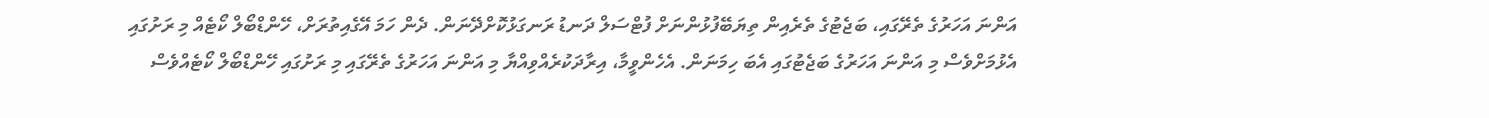އަންނަ އަހަރުގެ ތެރޭގައި، ބަޖެޓުގެ ތެރެއިން ތިޔަބޭފުޅުންނަށް ފުޓްސަލް ދަނޑު ރަނގަޅުކޮށްދޭނަން. ދެން ހަމަ އޭގެއިތުރަށް، ހޭންޑްބޯލް ކޯޓެއް މި ރަށުގައި އެޅުމަށްވެސް މި އަންނަ އަހަރުގެ ބަޖެޓުގައި އެބަ ހިމަނަން. އެހެންވީމާ، އިރާދަކުރެއްވިއްޔާ މި އަންނަ އަހަރުގެ ތެރޭގައި މި ރަށުގައި ހޭންޑްބޯލް ކޯޓެއްވެސް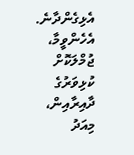އެޅިގެންދާނެ.
އެހެންވީމާ، ޖުމްލަކޮށް ކުޅިވަރުގެ ދާއިރާއިން، މިއަދު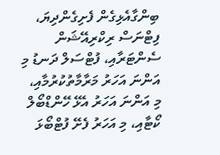ބިންގާއެޅިގެން ފެށިގެންދިޔަ، ފިޓްނަސް ރިކްރިއޭޝަން ސެންޓަރާއި، ފުޓްސަލް ދަނޑު މި އަންނަ އަހަރު މަރާމާތުކުރުމާއި، މި އަންނަ އަހަރު އެޅޭ ހޭންޑްބޯލް ކޯޓާއި، މި އަހަރު ފެށޭ ފުޓްބޯޅަ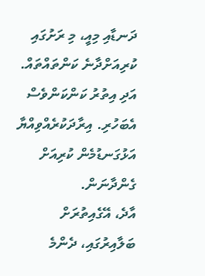ދަނޑާއި މިއީ، މި ރަށުގައި ކުރިއަށްދާނެ ކަންތައްތައް. އަދި އިތުރު ކަންކަންވެސް އެބަހުރި. އިރާދަކުރެއްވިއްޔާ އަޅުގަނޑުމެން ކުރިއަށް ގެންދާނަން.
އާދެ، އޭގެއިތުރަށް ބަލާއިރުގައި، ދެންމެ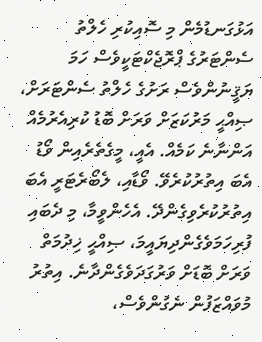އަޅުގަނޑުމެން މި ސޮއިކުރި ހެލްތު ސެންޓަރުގެ ޕްރޮޖެކްޓަކީވެސް ހަމަ ޔަޤީނުންވެސް ރަށުގެ ހެލްތު ސެންޓަރަށް، ޞިއްޙީ މަރުކަޒަށް ވަރަށް ބޮޑު ކުރިއެރުމެއް އަންނާނެ ކަމެއް. އެއީ، މީގެތެރެއިން ވޯޑު އެބަ އިތުރުކުރެވޭ. ވޯޑާއި، ލެބޯރެޓަރީ އެބަ އިތުރުކުރެވިގެންދޭ. އެހެންވީމާ، މި ދެބައި ފުރިހަމަވެގެންދިޔައީމަ، ޞިއްޙީ ޚިދުމަތް ވަރަށް ބޮޑަށް ވަރުގަދަވެގެންދާނެ. އިތުރު މުވައްޒަފުން ނެގުންވެސް،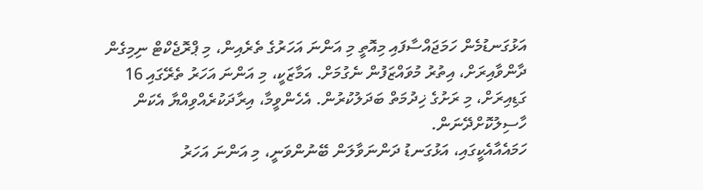އަޅުގަނޑުމެން ހަމަޖައްސާފައި މިއޮތީ މި އަންނަ އަހަރުގެ ތެރެއިން، މި ޕްރޮޖެކްޓް ނިމިގެން ދާންވާއިރަށް، އިތުރު މުވައްޒަފުން ނެގުމަށް. އަމާޒަކީ، މި އަންނަ އަހަރު ތެރޭގައި 16 ގަޑިއިރަށް، މި ރަށުގެ ޚިދުމަތް ބަދަލުކުރުން. އެހެންވީމާ، އިރާދަކުރެއްވިއްޔާ އެކަން ހާސިލުކޮށްދޭނަން.
ހަމައެއާއެކީގައި، އަޅުގަނޑު ދަންނަވާލަން ބޭނުންވަނީ، މި އަންނަ އަހަރު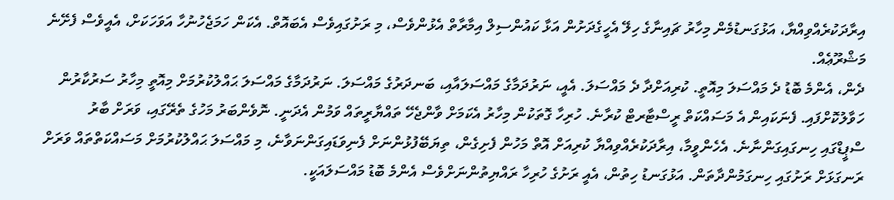އިރާދަކުރެއްވިއްޔާ، އަޅުގަނޑުމެން މިހާރު ޗައިނާގެ ހިލޭ އެހީގެދަށުން އަޅާ ކައުންސިލް އިމާރާތް އެޅުންވެސް، މި ރަށުގައިވެސް އެބައޮތް. އެކަން ހަމަޖެހުނުހާ އަވަހަކަށް، އެއީވެސް ފެށޭނެ މަޝްރޫޢެއް.
ދެން، އެންމެ ބޮޑު ދެ މައްސަލަ މިއޮތީ. ކުރިއަށްދާ ދެ މައްސަލަ. އެއީ، ނަރުދަމާގެ މައްސަލައާއި، ބަނދަރުގެ މައްސަލަ. ނަރުދަމާގެ މައްސަލަ ޙައްލުކުރުމަށް މިއޮތީ މިހާރު ސަރުކާރުން ހަވާލުކޮށްފައި. ފެނަކައިން އެ މަސައްކަތް ރީސްޓާރޓް ކުރާނެ. ހުރިހާ ގޮތަކުން މިހާރު އެކަމަށް ވާންޖެހޭ ތައްޔާރީތައް ވަމުން އެދަނީ. ނޮވެންބަރު މަހުގެ ތެރޭގައި، ވަރަށް ބާރު ސްޕީޑްގައި ހިނގައިގަންނާނެ. އެހެންވީމާ، އިރާދަކުރެއްވިއްޔާ ކުރިއަށް އޮތް މަހުން ފެށިގެން، ތިޔަބޭފުޅުންނަށް ފެނިވަޑައިގަންނަވާނެ، މި މައްސަލަ ޙައްލުކުރުމަށް މަސައްކަތްތައް ވަރަށް ރަނގަޅަށް ރަށުގައި ހިނގަމުންދާތަން. އަޅުގަނޑު ހިތުން، އެއީ ރަށުގެ ހުރިހާ ރައްޔިތުންނަށްވެސް އެންމެ ބޮޑު މައްސަލައަކީ.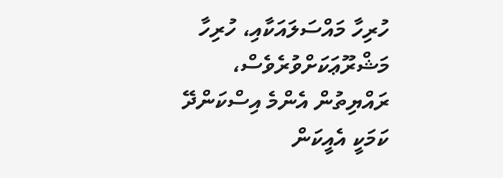ހުރިހާ މައްސަލައަކާއި، ހުރިހާ މަޝްރޫޢަކަށްވުރެވެސް، ރައްޔިތުން އެންމެ އިސްކަންދޭ ކަމަކީ އެއީކަން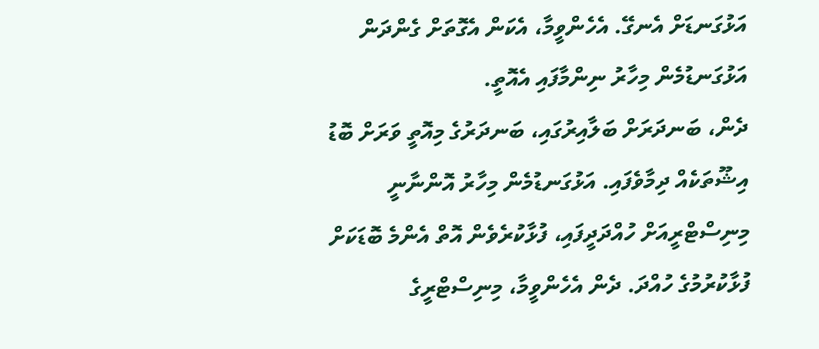އަޅުގަނޑަށް އެނގޭ. އެހެންވީމާ، އެކަން އެގޮތަށް ގެންދަން އަޅުގަނޑުމެން މިހާރު ނިންމާފައި އެއޮތީ.
ދެން، ބަނދަރަށް ބަލާއިރުގައި، ބަނދަރުގެ މިއޮތީ ވަރަށް ބޮޑު އިޝޫތަކެއް ދިމާވެފައި. އަޅުގަނޑުމެން މިހާރު އޮންނާނީ މިނިސްޓްރީއަށް ހުއްދަދީފައި، ފުޅާކުރެވެން އޮތް އެންމެ ބޮޑަކަށް ފުޅާކުރުމުގެ ހުއްދަ. ދެން އެހެންވީމާ، މިނިސްޓްރީގެ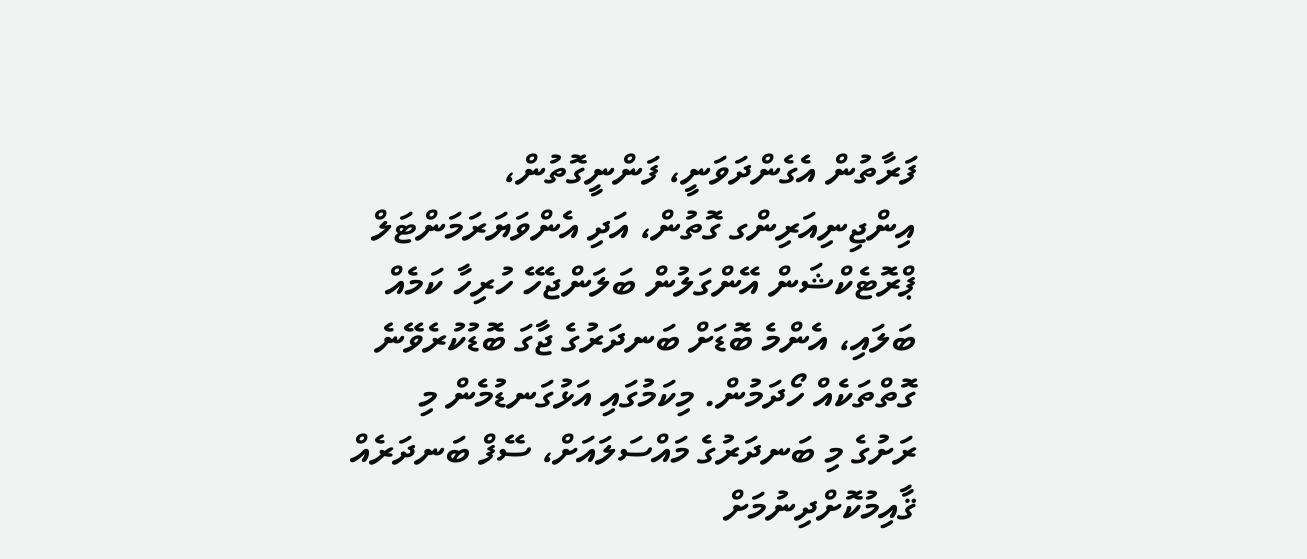ފަރާތުން އެގެންދަވަނީ، ފަންނީގޮތުން، އިންޖިނިއަރިންގ ގޮތުން، އަދި އެންވަޔަރަމަންޓަލް ޕްރޮޓެކްޝަން އޭންގަލުން ބަލަންޖެހޭ ހުރިހާ ކަމެއް ބަލައި، އެންމެ ބޮޑަށް ބަނދަރުގެ ޖާގަ ބޮޑުކުރެވޭނެ ގޮތްތަކެއް ހޯދަމުން. މިކަމުގައި އަޅުގަނޑުމެން މި ރަށުގެ މި ބަނދަރުގެ މައްސަލައަށް، ސޭފް ބަނދަރެއް ޤާއިމުކޮށްދިނުމަށް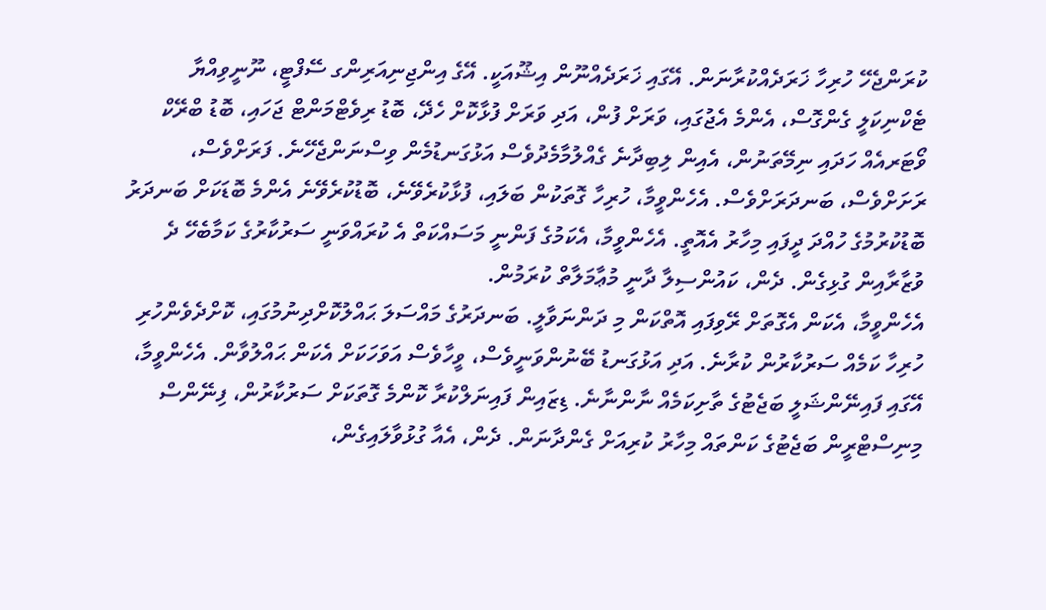ކުރަންޖެހޭ ހުރިހާ ޚަރަދެއްކުރާނަން. އޭގައި ޚަރަދެއްނޫން އިޝޫއަކީ. އޭގެ އިންޖިނިއަރިންގ ސޭފްޓީ، ނޫނީވިއްޔާ ޓެކްނިކަލީ ގެންގޮސް، އެންމެ އެޖުގައި، ވަރަށް ފުން، އަދި ވަރަށް ފުޅާކޮށް ހެދޭ، ބޮޑު ރިވެޓްމަންޓް ޖަހައި، ބޮޑު ބްރޭކް ވޯޓަރއެއް ހަދައި ނިމޭތަނުން، އެއިން ލިބިދާނެ ގެއްލުމާމެދުވެސް އަޅުގަނޑުމެން ވިސްނަންޖެހޭނެ. ފަރަށްވެސް، ރަށަށްވެސް، ބަނދަރަށްވެސް. އެހެންވީމާ، ހުރިހާ ގޮތަކުން ބަލައި، ފުޅާކުރެވޭނެ، ބޮޑުކުރެވޭނެ އެންމެ ބޮޑަކަށް ބަނދަރު ބޮޑުކުރުމުގެ ހުއްދަ ދީފައި މިހާރު އެއޮތީ. އެހެންވީމާ، އެކަމުގެ ފަންނީ މަސައްކަތް އެ ކުރައްވަނީ ސަރުކާރުގެ ކަމާބެހޭ ދެ ވުޒާރާއިން ގުޅިގެން. ދެން، ކައުންސިލާ ދާނީ މުޢާމަލާތް ކުރަމުން.
އެހެންވީމާ، އެކަން އެގޮތަށް ރޭވިފައި އޮތްކަން މި ދަންނަވާލީ. ބަނދަރުގެ މައްސަލަ ޙައްލުކޮށްދިނުމުގައި، ކޮށްދެވެންހުރި ހުރިހާ ކަމެއް ސަރުކާރުން ކުރާނެ. އަދި އަޅުގަނޑު ބޭނުންވަނީވެސް، ވީހާވެސް އަވަހަކަށް އެކަން ޙައްލުވާން. އެހެންވީމާ، އޭގައި ފައިނޭންޝަލީ ބަޖެޓުގެ ތާށިކަމެއް ނާންނާނެ. ޑިޒައިން ފައިނަލްކުރާ ކޮންމެ ގޮތަކަށް ސަރުކާރުން، ފިނޭންސް މިނިސްޓްރީން ބަޖެޓުގެ ކަންތައް މިހާރު ކުރިއަށް ގެންދާނަން. ދެން، އެއާ ގުޅުވާލައިގެން،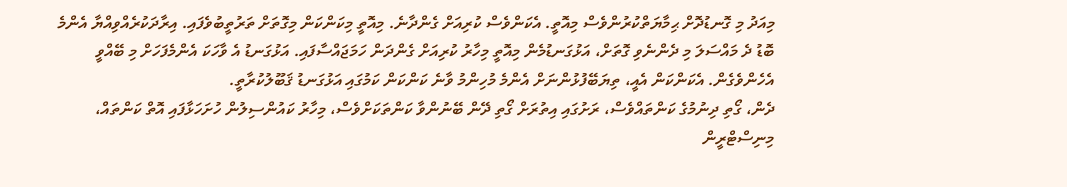މިއަދު މި ގޮނޑުދޮށް ޙިމާޔަތްކުރުންވެސް މިއޮތީ. އެކަންވެސް ކުރިއަށް ގެންދާނެ. މިއޮތީ މިކަންކަން މިގޮތަށް ތަރުތީބުވެފައި. އިރާދަކުރެއްވިއްޔާ އެންމެ ބޮޑު ދެ މައްސަލަ މި ދެންނެވި ގޮތަށް، އަޅުގަނޑުމެން މިއޮތީ މިހާރު ކުރިއަށް ގެންދަން ހަމަޖައްސާފައި. އަޅުގަނޑު އެ ވާހަކަ އެންމެފަހަށް މި ބޭއްވީ އެހެންވެގެން. އެކަންކަން އެއީ، ތިޔަބޭފުޅުންނަށް އެންމެ މުހިންމު ވާނެ ކަންކަން ކަމުގައި އަޅުގަނޑު ޤަބޫލުކުރާތީ.
ދެން، ގޯތި ދިނުމުގެ ކަންތައްވެސް، ރަށުގައި އިތުރަށް ގޯތި ދޭން ބޭނުންވާ ކަންތަކަށްވެސް، މިހާރު ކައުންސިލުން ހުށަހަޅާފައި އޮތް ކަންތައް، މިނިސްޓްރީން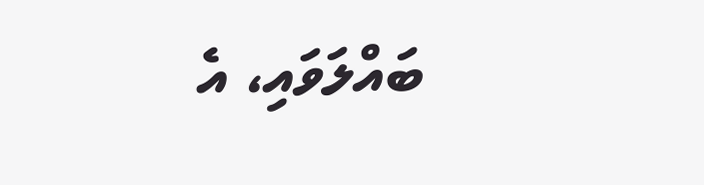ބައްލަވައި، އެ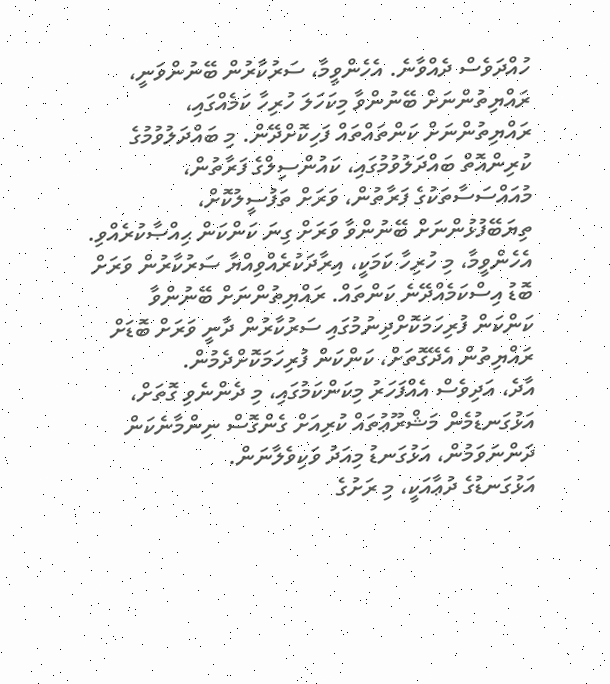ހުއްދަވެސް ދެއްވާނެ. އެހެންވީމާ، ސަރުކާރުން ބޭނުންވަނީ، ރައްޔިތުންނަށް ބޭނުންވާ މިކަހަލަ ހުރިހާ ކަމެއްގައި، ރައްޔިތުންނަށް ކަންތައްތައް ފަހިކޮށްދޭން. މި ބައްދަލުވުމުގެ ކުރިންއޮތް ބައްދަލުވުމުގައި، ކައުންސިލްގެ ފަރާތުން، މުއައްސަސާތަކުގެ ފަރާތުން، ވަރަށް ތަފުސީލުކޮށް، ތިޔަބޭފުޅުންނަށް ބޭނުންވާ ވަރަށް ގިނަ ކަންކަން ޙިއްޞާކުރެއްވި. އެހެންވީމާ، މި ހުރިހާ ކަމަކީ، އިރާދަކުރެއްވިއްޔާ ސަރުކާރުން ވަރަށް ބޮޑު އިސްކަމެއްދޭނެ ކަންތައް. ރައްޔިތުންނަށް ބޭނުންވާ ކަންކަން ފުރިހަމަކޮށްދިނުމުގައި ސަރުކާރުން ދާނީ ވަރަށް ބޮޑަށް ރައްޔިތުން އެދޭގޮތަށް، ކަންކަން ފުރިހަމަކޮށްދެމުން.
އާދެ، އަދިވެސް އެއްފަހަރު މިކަންކަމުގައި، މި ދެންނެވި ގޮތަށް، އަޅުގަނޑުމެން މަޝްރޫޢުތައް ކުރިއަށް ގެންގޮސް ނިންމާނެކަން ދަންނަވަމުން، އަޅުގަނޑު މިއަދު ވަކިވެލާނަން.
އަޅުގަނޑުގެ ދުޢާއަކީ، މި ރަށުގެ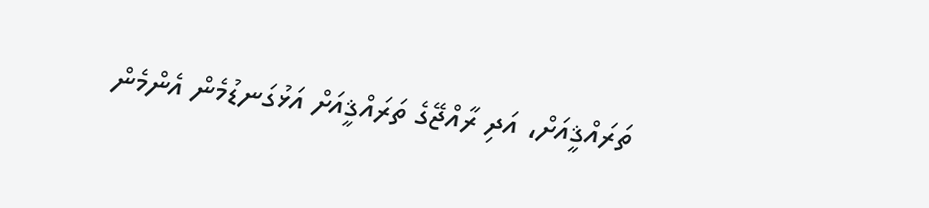ތަރައްޤީއަށް، އަދި ރާއްޖޭގެ ތަރައްޤީއަށް އަޅުގަނޑުމެން އެންމެން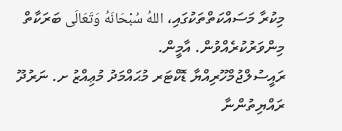މިކުރާ މަސައްކަތްތަކުގައި، اللهُ سُبْحَانَهُ وَتَعَالَى ބަރަކާތް މިންވަރުކުރެއްވުން. އާމީން.
ރައީސުލްޖުމްހޫރިއްޔާ ޑޮކްޓަރ މުޙައްމަދު މުޢިއްޒު ށ. ނަރުދޫ ރައްޔިތުންނާ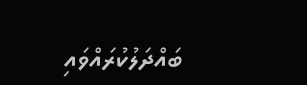ބައްދަލުކުރައްވައި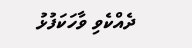ދެއްކެވި ވާހަކަފުޅު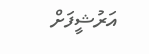އަރުޝީފަށް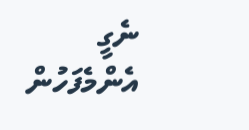ނެގީ
އެންމެފަހުން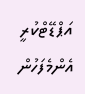އަޕްޑޭޓްކުރީ
އެންމެފަހުން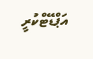އަޕްޑޭޓްކުރީ